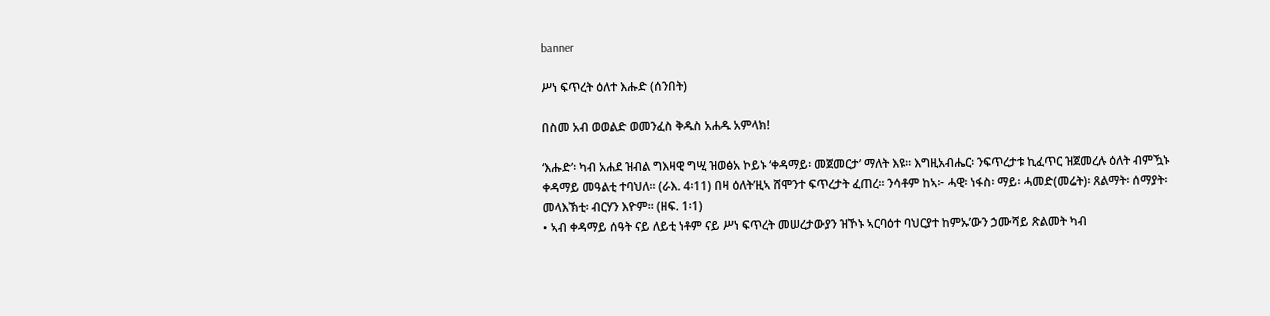banner

ሥነ ፍጥረት ዕለተ እሑድ (ሰንበት)

በስመ አብ ወወልድ ወመንፈስ ቅዱስ አሐዱ አምላክ!

‘እሑድ’፡ ካብ አሐደ ዝብል ግእዛዊ ግሢ ዝወፅአ ኮይኑ ‘ቀዳማይ፡ መጀመርታ’ ማለት እዩ። እግዚአብሔር፡ ንፍጥረታቱ ኪፈጥር ዝጀመረሉ ዕለት ብምዃኑ ቀዳማይ መዓልቲ ተባህለ። (ራእ. 4፡11) በዛ ዕለት’ዚኣ ሸሞንተ ፍጥረታት ፈጠረ። ንሳቶም ከኣ፦ ሓዊ፡ ነፋስ፡ ማይ፡ ሓመድ(መሬት)፡ ጸልማት፡ ሰማያት፡ መላእኽቲ፡ ብርሃን እዮም። (ዘፍ. 1፡1)
• ኣብ ቀዳማይ ሰዓት ናይ ለይቲ ነቶም ናይ ሥነ ፍጥረት መሠረታውያን ዝኾኑ ኣርባዕተ ባህርያተ ከምኡ’ውን ኃሙሻይ ጽልመት ካብ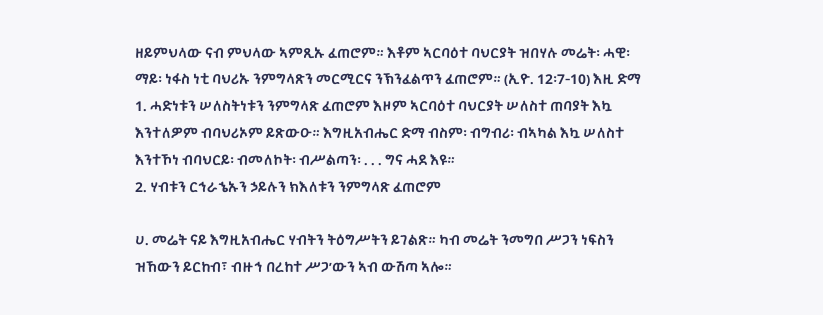ዘይምህላው ናብ ምህላው ኣምጺኡ ፈጠሮም። እቶም ኣርባዕተ ባህርያት ዝበሃሉ መሬት፡ ሓዊ፡ ማይ፡ ነፋስ ነቲ ባህሪኡ ንምግላጽን መርሚርና ንኽንፈልጥን ፈጠሮም። (ኢዮ. 12፡7-10) እዚ ድማ
1. ሓድነቱን ሠለስትነቱን ንምግላጽ ፈጠሮም እዞም ኣርባዕተ ባህርያት ሠለስተ ጠባያት እኳ እንተለዎም ብባህሪኦም ይጽውዑ። እግዚአብሔር ድማ ብስም፡ ብግብሪ፡ ብኣካል እኳ ሠለስተ እንተኾነ ብባህርይ፡ ብመለኮት፡ ብሥልጣን፡ . . . ግና ሓደ እዩ።
2. ሃብቱን ርኅራኄኡን ኃይሉን ክእለቱን ንምግላጽ ፈጠሮም

ሀ. መሬት ናይ እግዚአብሔር ሃብትን ትዕግሥትን ይገልጽ። ካብ መሬት ንመግበ ሥጋን ነፍስን ዝኸውን ይርከብ፣ ብዙኅ በረከተ ሥጋ’ውን ኣብ ውሽጣ ኣሎ።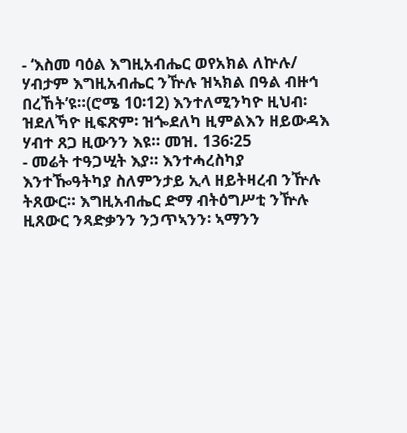- ‘እስመ ባዕል እግዚአብሔር ወየአክል ለኵሉ/ ሃብታም እግዚአብሔር ንዅሉ ዝኣክል በዓል ብዙኅ በረኸት’ዩ።(ሮሜ 10፡12) እንተለሚንካዮ ዚህብ፡ ዝደለኻዮ ዚፍጽም፡ ዝጐደለካ ዚምልእን ዘይውዳእ ሃብተ ጸጋ ዚውንን እዩ። መዝ. 136፡25
- መሬት ተዓጋሢት እያ። እንተሓረስካያ እንተዀዓትካያ ስለምንታይ ኢላ ዘይትዛረብ ንዅሉ ትጸውር። እግዚአብሔር ድማ ብትዕግሥቲ ንዅሉ ዚጸውር ንጻድቃንን ንኃጥኣንን፡ ኣማንን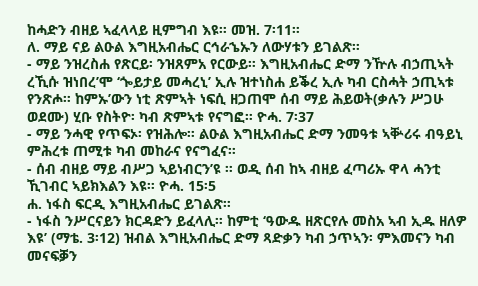ከሓድን ብዘይ ኣፈላላይ ዚምግብ እዩ። መዝ. 7፡11።
ለ. ማይ ናይ ልዑል እግዚአብሔር ርኅራኄኡን ለውሃቱን ይገልጽ።
- ማይ ንዝረስሐ የጽርይ፡ ንዝጸምአ የርውይ። እግዚአብሔር ድማ ንዅሉ ብኃጢኣት ረኺሱ ዝነበረ’ሞ ‘ጐይታይ መሓረኒ’ ኢሉ ዝተነስሐ ይቕረ ኢሉ ካብ ርስሓት ኃጢኣቱ የንጽሖ። ከምኡ’ውን ነቲ ጽምኣት ነፍሲ ዘጋጠሞ ሰብ ማይ ሕይወት(ቃሉን ሥጋሁ ወደሙ) ሂቡ የስትዮ፡ ካብ ጽምኣቱ የናግፎ። ዮሓ. 7፡37
- ማይ ንሓዊ የጥፍኦ፡ የዝሕሎ። ልዑል እግዚአብሔር ድማ ንመዓቱ ኣቝሪሩ ብዓይኒ ምሕረቱ ጠሚቱ ካብ መከራና የናግፈና።
- ሰብ ብዘይ ማይ ብሥጋ ኣይነብርን’ዩ ። ወዲ ሰብ ከኣ ብዘይ ፈጣሪኡ ዋላ ሓንቲ ኺገብር ኣይክእልን እዩ። ዮሓ. 15፡5
ሐ. ነፋስ ፍርዲ እግዚአብሔር ይገልጽ።
- ነፋስ ንሥርናይን ክርዳድን ይፈላሊ። ከምቲ ‘ዓውዱ ዘጽርየሉ መስአ ኣብ ኢዱ ዘለዎ እዩ’ (ማቴ. 3፡12) ዝብል እግዚአብሔር ድማ ጻድቃን ካብ ኃጥኣን፡ ምእመናን ካብ መናፍቓን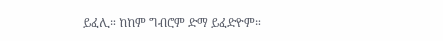ይፈሊ። ከከም ግብሮም ድማ ይፈድዮም።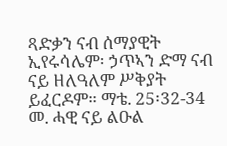ጻድቃን ናብ ሰማያዊት ኢየሩሳሌም፡ ኃጥኣን ድማ ናብ ናይ ዘለዓለም ሥቅያት ይፈርዶም። ማቴ. 25፡32-34
መ. ሓዊ ናይ ልዑል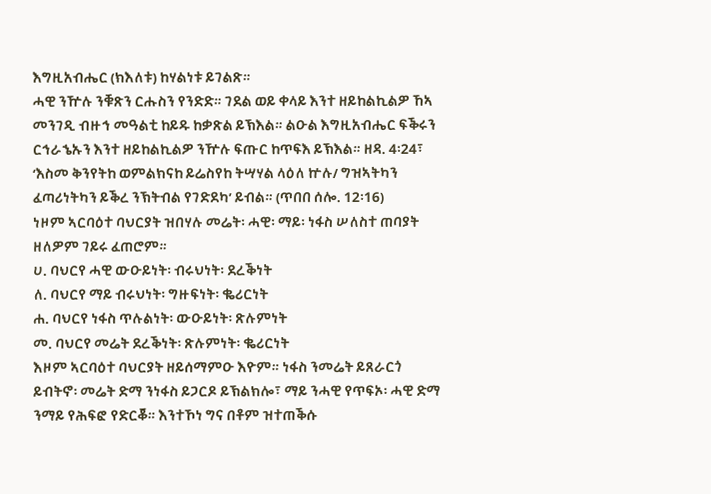እግዚአብሔር (ክእለቱ) ከሃልነቱ ይገልጽ።
ሓዊ ንዅሉ ንቑጽን ርሑስን የንድድ። ገደል ወይ ቀላይ እንተ ዘይከልኪልዎ ኸኣ መንገዲ ብዙኅ መዓልቲ ከይዱ ከቃጽል ይኽእል። ልዑል እግዚአብሔር ፍቕሩን ርኅራኄኡን እንተ ዘይከልኪልዎ ንዅሉ ፍጡር ከጥፍእ ይኽእል። ዘዳ. 4፡24፣ ‘እስመ ቅንየትከ ወምልክናከ ይሬስየከ ትሣሃል ላዕለ ኵሉ/ ግዝኣትካን ፈጣሪነትካን ይቕረ ንኽትብል የገድደካ’ ይብል። (ጥበበ ሰሎ. 12፡16)
ነዞም ኣርባዕተ ባህርያት ዝበሃሉ መሬት፡ ሓዊ፡ ማይ፡ ነፋስ ሠለስተ ጠባያት ዘለዎም ገይሩ ፈጠሮም።
ሀ. ባህርየ ሓዊ ውዑይነት፡ ብሩህነት፡ ደረቕነት
ለ. ባህርየ ማይ ብሩህነት፡ ግዙፍነት፡ ቈሪርነት
ሐ. ባህርየ ነፋስ ጥሉልነት፡ ውዑይነት፡ ጽሉምነት
መ. ባህርየ መሬት ደረቕነት፡ ጽሉምነት፡ ቈሪርነት
እዞም ኣርባዕተ ባህርያት ዘይሰማምዑ እዮም። ነፋስ ንመሬት ይጸራርጎ ይብትኖ፡ መሬት ድማ ንነፋስ ይጋርዶ ይኽልክሎ፣ ማይ ንሓዊ የጥፍኦ፡ ሓዊ ድማ ንማይ የሕፍፎ የድርቖ። እንተኾነ ግና በቶም ዝተጠቕሱ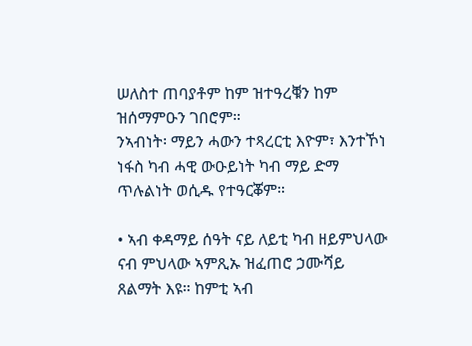ሠለስተ ጠባያቶም ከም ዝተዓረቑን ከም ዝሰማምዑን ገበሮም።
ንኣብነት፡ ማይን ሓውን ተጻረርቲ እዮም፣ እንተኾነ ነፋስ ካብ ሓዊ ውዑይነት ካብ ማይ ድማ ጥሉልነት ወሲዱ የተዓርቖም።

• ኣብ ቀዳማይ ሰዓት ናይ ለይቲ ካብ ዘይምህላው ናብ ምህላው ኣምጺኡ ዝፈጠሮ ኃሙሻይ ጸልማት እዩ። ከምቲ ኣብ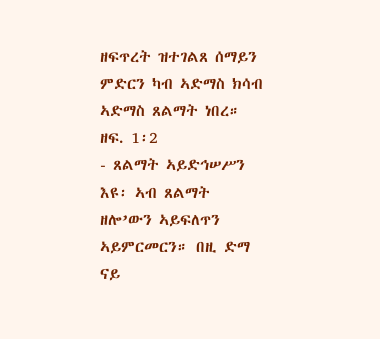ዘፍጥረት ዝተገልጸ ሰማይን ምድርን ካብ ኣድማስ ክሳብ ኣድማስ ጸልማት ነበረ። ዘፍ. 1፡2
- ጸልማት ኣይድኅሠሥን እዩ፡ ኣብ ጸልማት ዘሎ’ውን ኣይፍለጥን ኣይምርመርን። በዚ ድማ ናይ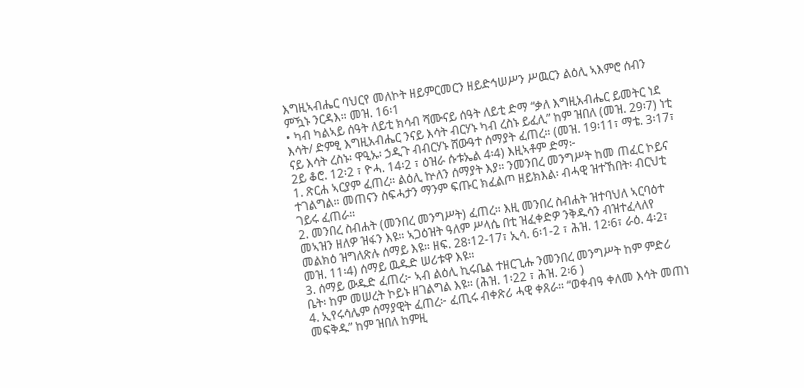እግዚኣብሔር ባህርየ መለኮት ዘይምርመርን ዘይድኅሠሥን ሥዉርን ልዕሊ ኣእምሮ ሰብን ምዃኑ ንርዳእ። መዝ. 16፡1
• ካብ ካልኣይ ሰዓት ለይቲ ክሳብ ሻሙናይ ሰዓት ለይቲ ድማ “ቃለ እግዚአብሔር ይመትር ነደ እሳት/ ድምፂ እግዚአብሔር ንናይ እሳት ብርሃኑ ካብ ረስኑ ይፈሊ” ከም ዝበለ (መዝ. 29፡7) ነቲ ናይ እሳት ረስኑ፡ ዋዒኡ፡ ኃዲጉ ብብርሃኑ ሸውዓተ ሰማያት ፈጠረ። (መዝ. 19፡11፣ ማቴ. 3፡17፣ 2ይ ቆሮ. 12፡2 ፣ ዮሓ. 14፡2 ፣ ዕዝራ ሱቱኤል 4፡4) እዚኣቶም ድማ፦
1. ጽርሐ ኣርያም ፈጠረ። ልዕሊ ኵለን ሰማያት እያ። ንመንበረ መንግሥት ከመ ጠፈር ኮይና ተገልግል። መጠናን ስፍሓታን ማንም ፍጡር ክፈልጦ ዘይክእል፡ ብሓዊ ዝተኸበት፡ ብርህቲ ገይሩ ፈጠራ።
2. መንበረ ስብሐት (መንበረ መንግሥት) ፈጠረ። እዚ መንበረ ስብሐት ዝተባህለ ኣርባዕተ መኣዝን ዘለዎ ዝፋን እዩ። ኣጋዕዝት ዓለም ሥላሴ በቲ ዝፈቀድዎ ንቅዱሳን ብዝተፈላለየ መልክዕ ዝግለጽሉ ሰማይ እዩ። ዘፍ. 28፡12-17፣ ኢሳ. 6፡1-2 ፣ ሕዝ. 12፡6፣ ራዕ. 4፡2፣ መዝ. 11፡4) ሰማይ ዉዱድ ሠሪቱዋ እዩ።
3. ሰማይ ውዱድ ፈጠረ፦ ኣብ ልዕሊ ኪሩቤል ተዘርጊሑ ንመንበረ መንግሥት ከም ምድሪ ቤት፡ ከም መሠረት ኮይኑ ዘገልግል እዩ። (ሕዝ. 1፡22 ፣ ሕዝ. 2፡6 )
4. ኢየሩሳሌም ሰማያዊት ፈጠረ፦ ፈጢሩ ብቀጽሪ ሓዊ ቀጸራ። “ወቀብዓ ቀለመ እሳት መጠነ መፍቅዱ” ከም ዝበለ ከምዚ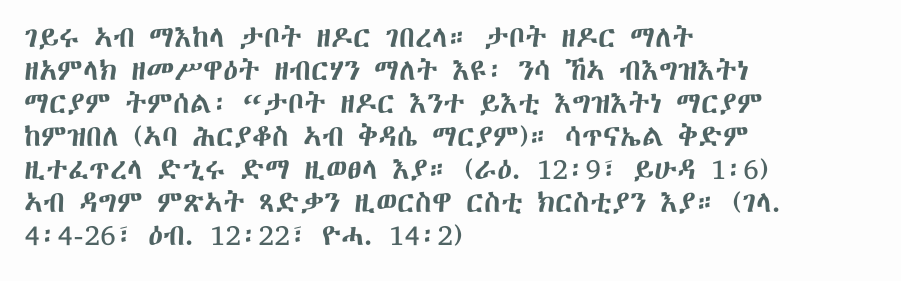ገይሩ ኣብ ማእከላ ታቦት ዘዶር ገበረላ። ታቦት ዘዶር ማለት ዘአምላክ ዘመሥዋዕት ዘብርሃን ማለት እዩ፡ ንሳ ኸኣ ብእግዝእትነ ማርያም ትምሰል፡ “ታቦት ዘዶር እንተ ይእቲ እግዝእትነ ማርያም ከምዝበለ (ኣባ ሕርያቆስ ኣብ ቅዳሴ ማርያም)። ሳጥናኤል ቅድም ዚተፈጥረላ ድኂሩ ድማ ዚወፀላ እያ። (ራዕ. 12፡9፣ ይሁዳ 1፡6) ኣብ ዳግም ምጽኣት ጻድቃን ዚወርስዋ ርስቲ ክርስቲያን እያ። (ገላ. 4፡4-26፣ ዕብ. 12፡22፣ ዮሓ. 14፡2)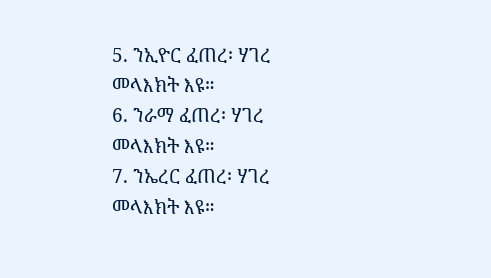5. ንኢዮር ፈጠረ፡ ሃገረ መላእክት እዩ።
6. ንራማ ፈጠረ፡ ሃገረ መላእክት እዩ።
7. ንኤረር ፈጠረ፡ ሃገረ መላእክት እዩ።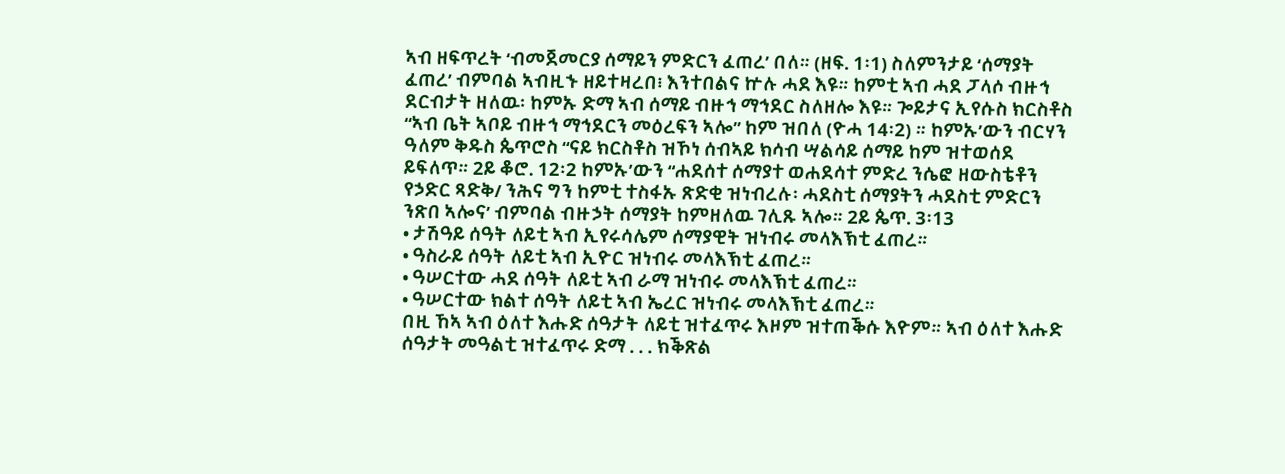ኣብ ዘፍጥረት ‘ብመጀመርያ ሰማይን ምድርን ፈጠረ’ በለ። (ዘፍ. 1፡1) ስለምንታይ ‘ሰማያት ፈጠረ’ ብምባል ኣብዚኁ ዘይተዛረበ፧ እንተበልና ኵሉ ሓደ እዩ። ከምቲ ኣብ ሓደ ፓላሶ ብዙኅ ደርብታት ዘለዉ፡ ከምኡ ድማ ኣብ ሰማይ ብዙኅ ማኅደር ስለዘሎ እዩ። ጐይታና ኢየሱስ ክርስቶስ “ኣብ ቤት ኣቦይ ብዙኅ ማኅደርን መዕረፍን ኣሎ” ከም ዝበለ (ዮሓ 14፡2) ። ከምኡ’ውን ብርሃን ዓለም ቅዱስ ጴጥሮስ “ናይ ክርስቶስ ዝኾነ ሰብኣይ ክሳብ ሣልሳይ ሰማይ ከም ዝተወሰደ ይፍለጥ። 2ይ ቆሮ. 12፡2 ከምኡ’ውን “ሐደሰተ ሰማያተ ወሐደሳተ ምድረ ንሴፎ ዘውስቴቶን የኃድር ጻድቅ/ ንሕና ግን ከምቲ ተስፋኡ ጽድቂ ዝነብረሉ፡ ሓደስቲ ሰማያትን ሓደስቲ ምድርን ንጽበ ኣሎና’ ብምባል ብዙኃት ሰማያት ከምዘለዉ ገሊጹ ኣሎ። 2ይ ጴጥ. 3፡13
• ታሽዓይ ሰዓት ለይቲ ኣብ ኢየሩሳሌም ሰማያዊት ዝነብሩ መላእኽቲ ፈጠረ።
• ዓስራይ ሰዓት ለይቲ ኣብ ኢዮር ዝነብሩ መላእኽቲ ፈጠረ።
• ዓሠርተው ሓደ ሰዓት ለይቲ ኣብ ራማ ዝነብሩ መላእኽቲ ፈጠረ።
• ዓሠርተው ክልተ ሰዓት ለይቲ ኣብ ኤረር ዝነብሩ መላእኽቲ ፈጠረ።
በዚ ኸኣ ኣብ ዕለተ እሑድ ሰዓታት ለይቲ ዝተፈጥሩ እዞም ዝተጠቕሱ እዮም። ኣብ ዕለተ እሑድ ሰዓታት መዓልቲ ዝተፈጥሩ ድማ . . . ክቕጽል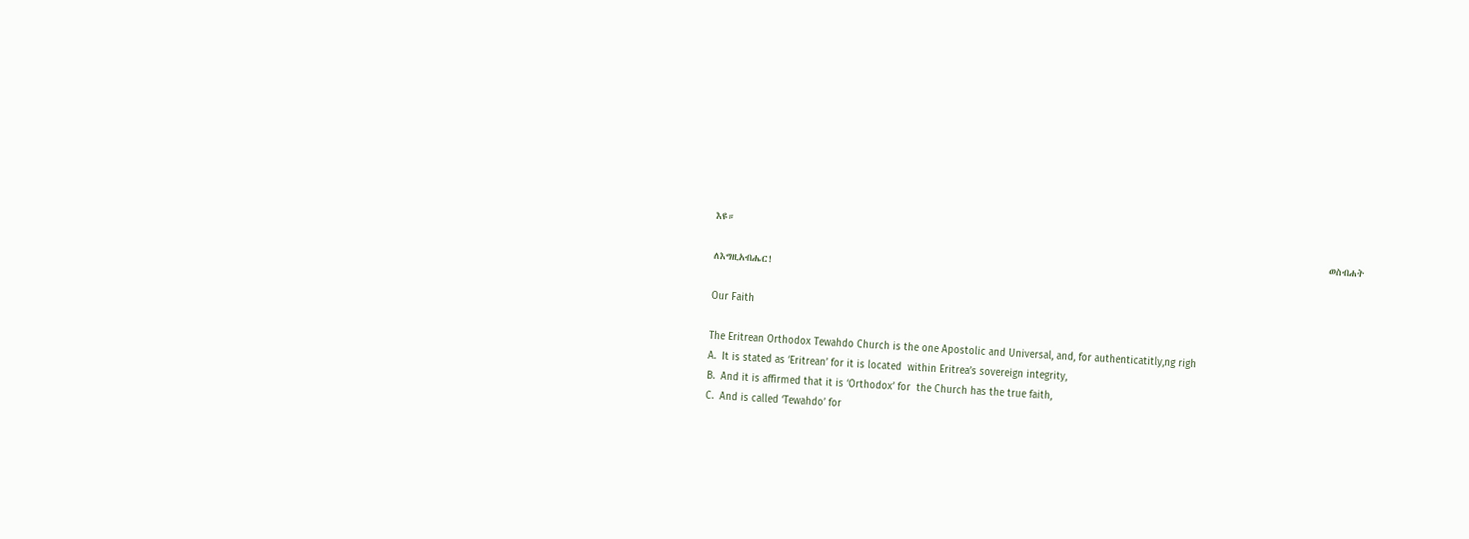እዩ።
                                                                                                                           ወስብሐት ለእግዚአብሔር!

Our Faith

The Eritrean Orthodox Tewahdo Church is the one Apostolic and Universal, and, for authenticatitly,ng righ
A.  It is stated as ‘Eritrean’ for it is located  within Eritrea’s sovereign integrity,
B.  And it is affirmed that it is ‘Orthodox’ for  the Church has the true faith,
C.  And is called ‘Tewahdo’ for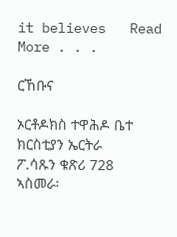it believes   Read More . . .

ርኸቡና

ኦርቶዶክስ ተዋሕዶ ቤተ ክርስቲያን ኤርትራ
ፖ.ሳጹን ቁጽሪ 728
ኣስመራ፡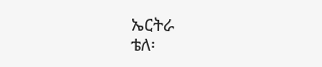ኤርትራ
ቴለ፡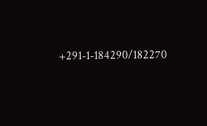+291-1-184290/182270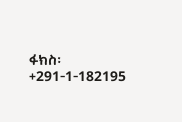ፋክስ፡ +291-1-182195